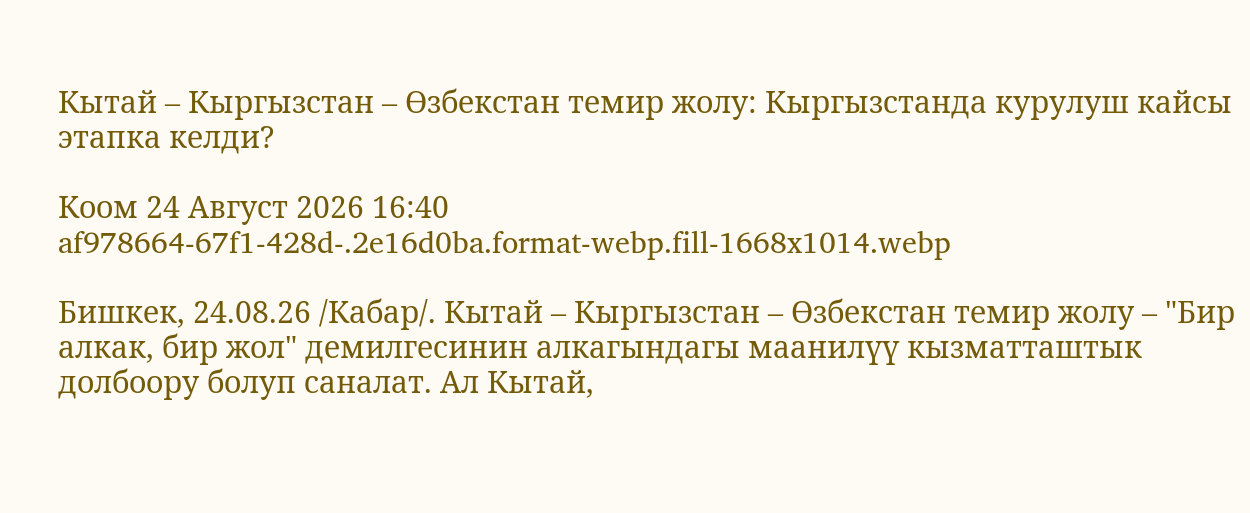Кытай – Кыргызстан – Өзбекстан темир жолу: Кыргызстанда курулуш кайсы этапка келди?

Коом 24 Август 2026 16:40
af978664-67f1-428d-.2e16d0ba.format-webp.fill-1668x1014.webp

Бишкек, 24.08.26 /Кабар/. Кытай – Кыргызстан – Өзбекстан темир жолу – "Бир алкак, бир жол" демилгесинин алкагындагы маанилүү кызматташтык долбоору болуп саналат. Ал Кытай,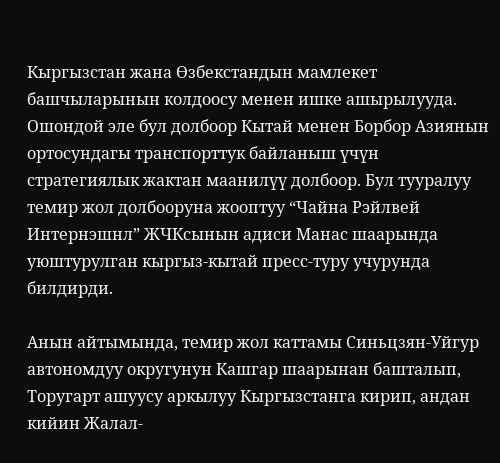Кыргызстан жана Өзбекстандын мамлекет башчыларынын колдоосу менен ишке ашырылууда. Ошондой эле бул долбоор Кытай менен Борбор Азиянын ортосундагы транспорттук байланыш үчүн стратегиялык жактан маанилүү долбоор. Бул тууралуу темир жол долбооруна жооптуу “Чайна Рэйлвей Интернэшнл” ЖЧКсынын адиси Манас шаарында уюштурулган кыргыз-кытай пресс-туру учурунда билдирди.

Анын айтымында, темир жол каттамы Синьцзян-Уйгур автономдуу округунун Кашгар шаарынан башталып, Торугарт ашуусу аркылуу Кыргызстанга кирип, андан кийин Жалал-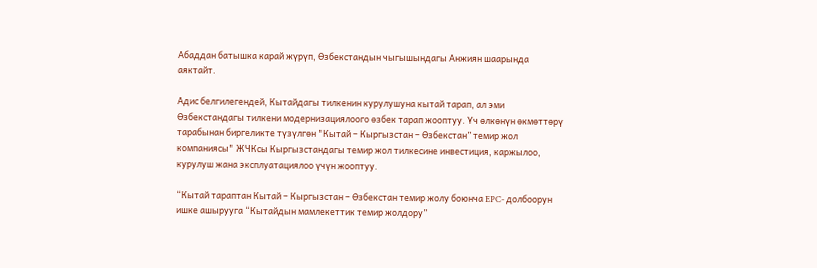Абаддан батышка карай жүрүп, Өзбекстандын чыгышындагы Анжиян шаарында аяктайт.

Адис белгилегендей, Кытайдагы тилкенин курулушуна кытай тарап, ал эми Өзбекстандагы тилкени модернизациялоого өзбек тарап жооптуу. Үч өлкөнүн өкмөттөрү тарабынан биргеликте түзүлгөн "Кытай – Кыргызстан – Өзбекстан” темир жол компаниясы" ЖЧКсы Кыргызстандагы темир жол тилкесине инвестиция, каржылоо, курулуш жана эксплуатациялоо үчүн жооптуу.

“Кытай тараптан Кытай – Кыргызстан – Өзбекстан темир жолу боюнча EPC- долбоорун ишке ашырууга “Кытайдын мамлекеттик темир жолдору”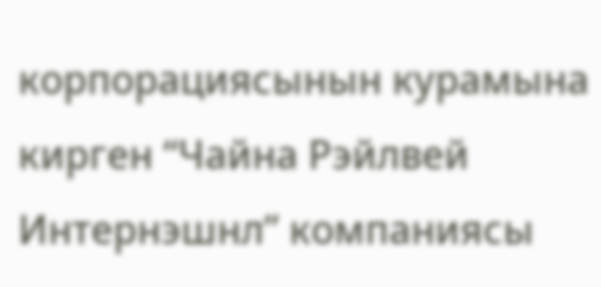корпорациясынын курамына кирген “Чайна Рэйлвей Интернэшнл” компаниясы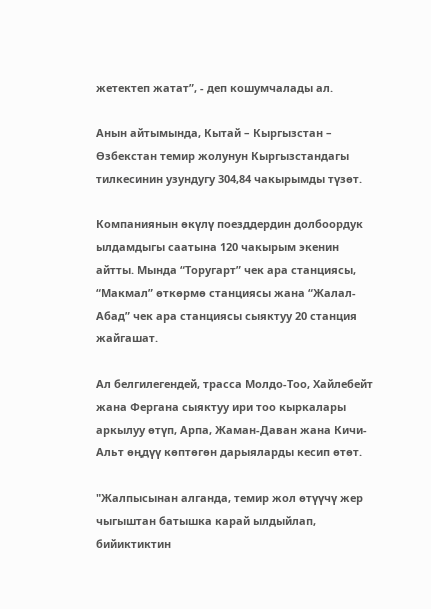жетектеп жатат”, - деп кошумчалады ал.

Анын айтымында, Кытай – Кыргызстан – Өзбекстан темир жолунун Кыргызстандагы тилкесинин узундугу 304,84 чакырымды түзөт.

Компаниянын өкүлү поезддердин долбоордук ылдамдыгы саатына 120 чакырым экенин айтты. Мында “Торугарт” чек ара станциясы, “Макмал” өткөрмө станциясы жана “Жалал-Абад” чек ара станциясы сыяктуу 20 станция жайгашат.

Ал белгилегендей, трасса Молдо-Тоо, Хайлебейт жана Фергана сыяктуу ири тоо кыркалары аркылуу өтүп, Арпа, Жаман-Даван жана Кичи-Альт өңдүү көптөгөн дарыяларды кесип өтөт.

"Жалпысынан алганда, темир жол өтүүчү жер чыгыштан батышка карай ылдыйлап, бийиктиктин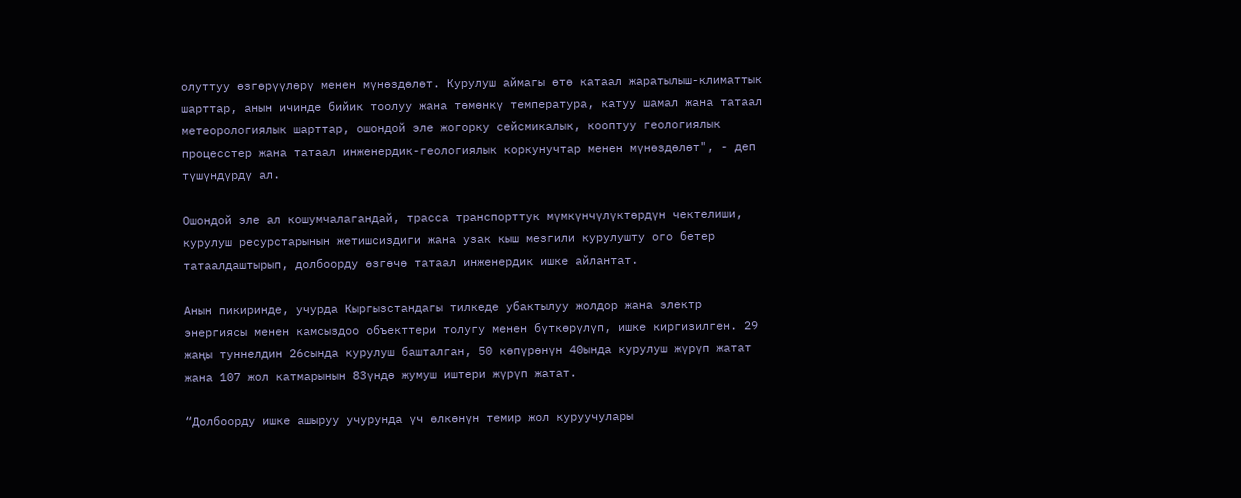олуттуу өзгөрүүлөрү менен мүнөздөлөт. Курулуш аймагы өтө катаал жаратылыш-климаттык шарттар, анын ичинде бийик тоолуу жана төмөнкү температура, катуу шамал жана татаал метеорологиялык шарттар, ошондой эле жогорку сейсмикалык, кооптуу геологиялык процесстер жана татаал инженердик-геологиялык коркунучтар менен мүнөздөлөт", - деп түшүндүрдү ал.

Ошондой эле ал кошумчалагандай, трасса транспорттук мүмкүнчүлүктөрдүн чектелиши, курулуш ресурстарынын жетишсиздиги жана узак кыш мезгили курулушту ого бетер татаалдаштырып, долбоорду өзгөчө татаал инженердик ишке айлантат.

Анын пикиринде, учурда Кыргызстандагы тилкеде убактылуу жолдор жана электр энергиясы менен камсыздоо объекттери толугу менен бүткөрүлүп, ишке киргизилген. 29 жаңы туннелдин 26сында курулуш башталган, 50 көпүрөнүн 40ында курулуш жүрүп жатат жана 107 жол катмарынын 83үндө жумуш иштери жүрүп жатат.

“Долбоорду ишке ашыруу учурунда үч өлкөнүн темир жол куруучулары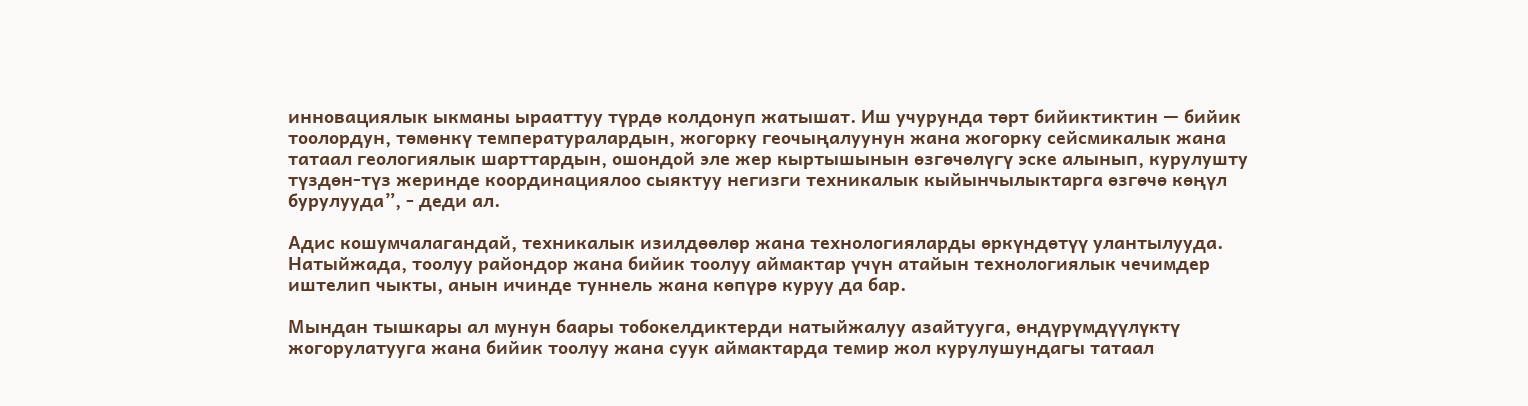инновациялык ыкманы ырааттуу түрдө колдонуп жатышат. Иш учурунда төрт бийиктиктин — бийик тоолордун, төмөнкү температуралардын, жогорку геочыңалуунун жана жогорку сейсмикалык жана татаал геологиялык шарттардын, ошондой эле жер кыртышынын өзгөчөлүгү эске алынып, курулушту түздөн-түз жеринде координациялоо сыяктуу негизги техникалык кыйынчылыктарга өзгөчө көңүл бурулууда”, - деди ал.

Адис кошумчалагандай, техникалык изилдөөлөр жана технологияларды өркүндөтүү улантылууда. Натыйжада, тоолуу райондор жана бийик тоолуу аймактар үчүн атайын технологиялык чечимдер иштелип чыкты, анын ичинде туннель жана көпүрө куруу да бар.

Мындан тышкары ал мунун баары тобокелдиктерди натыйжалуу азайтууга, өндүрүмдүүлүктү жогорулатууга жана бийик тоолуу жана суук аймактарда темир жол курулушундагы татаал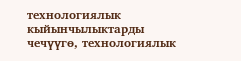технологиялык кыйынчылыктарды чечүүгө, технологиялык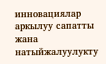инновациялар аркылуу сапатты жана натыйжалуулукту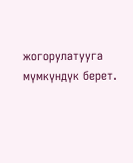жогорулатууга мүмкүндүк берет.